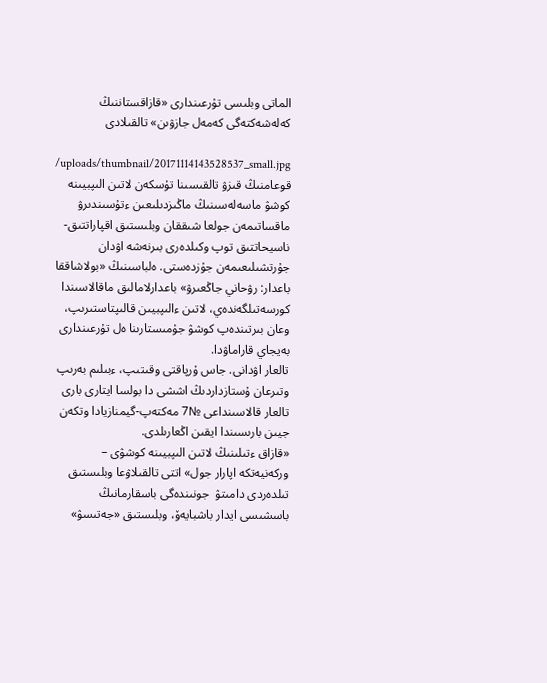الماتى وبلىسى تۇرعىندارى «قازاقستاننىڭ كەلەشەكتەگى كەمەل جازۋىن» تالقىلادى

/uploads/thumbnail/20171114143528537_small.jpg
قوعامنىڭ قىزۋ تالقىسىنا تۇسكەن لاتىن الىپبيىنە كوشۋ ماسەلەسىنىڭ ماڭىزدىلىعىن ءتۇسىندىرۋ ماقساتىمەن جولعا شىققان وبلىستىق اقپاراتتىق-ناسيحاتتىق توپ وكىلدەرى بىرنەشە اۋدان جۇرتشىلىعىمەن جۇزدەستى. ەلباسىنىڭ «بولاشاققا باعدار: رۋحاني جاڭعىرۋ» باعدارلامالىق ماقالاسىندا كورسەتىلگەندەي، لاتىن ءالىپبيىن قالىپتاستىرىپ، وعان بىرتىندەپ كوشۋ جۇمىستارىنا ەل تۇرعىندارى بەيجاي قاراماۋدا.
تالعار اۋدانى. جاس ۇرپاقتى وقىتىپ، ءبىلىم بەرىپ وتىرعان ۇستازداردىڭ اششى دا بولسا ايتارى بارى تالعار قالاسىنداعى №7 مەكتەپ-گيمنازيادا وتكەن جيىن بارىسىندا ايقىن اڭعارىلدى.
«قازاق ءتىلىنىڭ لاتىن الىپبيىنە كوشۋى – وركەنيەتكە اپارار جول» اتتى تالقىلاۋعا وبلىستىق تىلدەردى دامىتۋ  جونىندەگى باسقارمانىڭ باسشىسى ايدار باشبايەۆ، وبلىستىق «جەتىسۋ»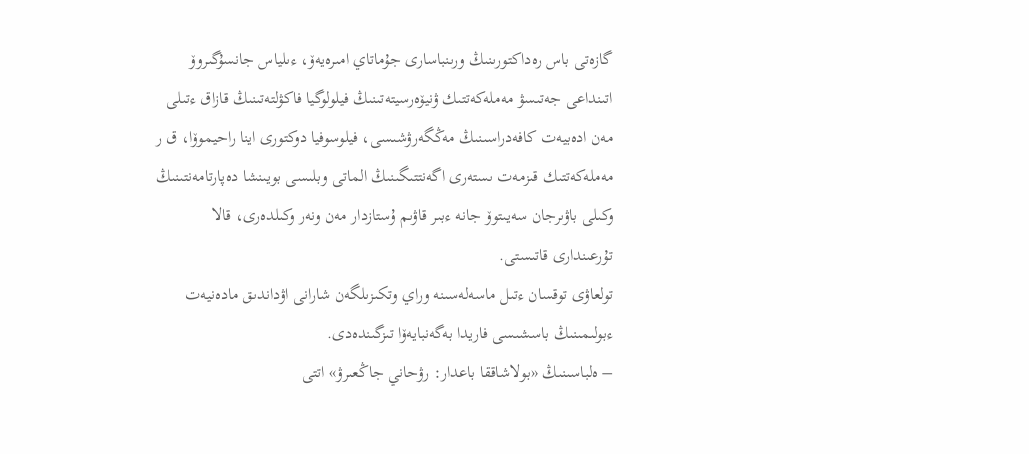گازەتى باس رەداكتورىنىڭ ورىنباسارى جۇماتاي امىرەيەۆ، ءىلياس جانسۇگىروۆ اتىنداعى جەتىسۋ مەملەكەتتىك ۋنيۆەرسيتەتىنىڭ فيلولوگيا فاكۋلتەتىنىڭ قازاق ءتىلى مەن ادەبيەت كافەدراسىنىڭ مەڭگەرۋشىسى، فيلوسوفيا دوكتورى اينا راحيموۆا، ق ر مەملەكەتتىك قىزمەت ىستەرى اگەنتتىگىنىڭ الماتى وبلىسى بويىنشا دەپارتامەنتىنىڭ وكىلى باۋىرجان سەيىتوۆ جانە ءبىر قاۋىم ۇستازدار مەن ونەر وكىلدەرى، قالا تۇرعىندارى قاتىستى.
تولعاۋى توقسان ءتىل ماسەلەسىنە وراي وتكىزىلگەن شارانى اۋداندىق مادەنيەت ءبولىمىنىڭ باسشىسى فاريدا بەگەنبايەۆا تىزگىندەدى.
– ەلباسىنىڭ «بولاشاققا باعدار: رۋحاني جاڭعىرۋ» اتتى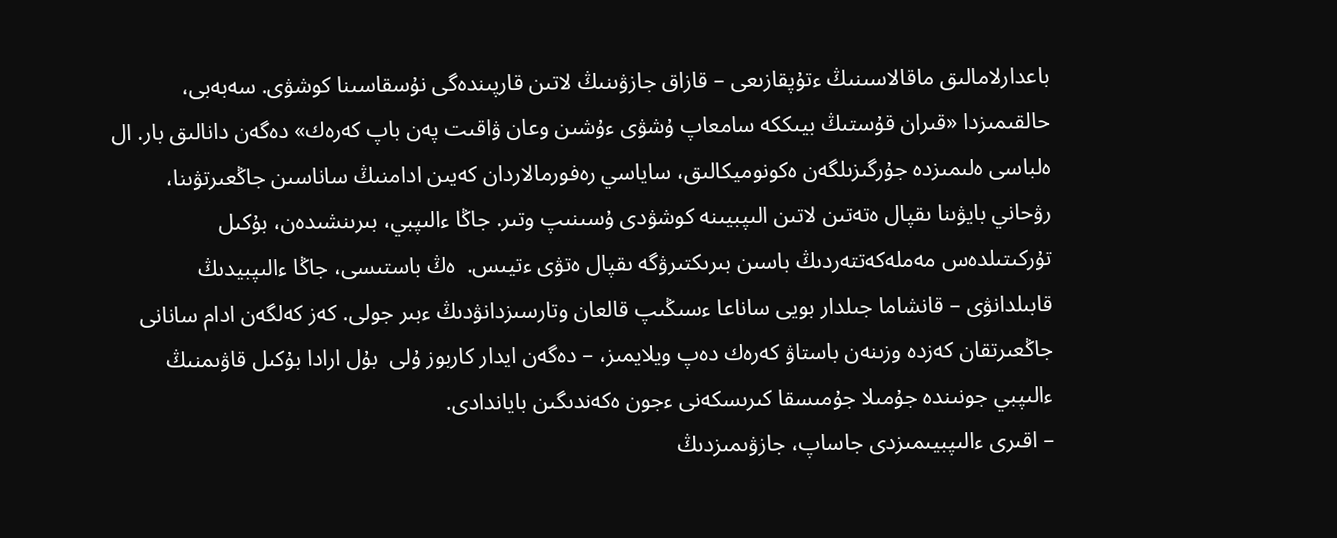باعدارلامالىق ماقالاسىنىڭ ءتۇپقازىعى – قازاق جازۋىنىڭ لاتىن قارپىندەگى نۇسقاسىنا كوشۋى. سەبەبى، حالقىمىزدا «قىران قۇستىڭ بيىككە سامعاپ ۇشۋى ءۇشىن وعان ۋاقىت پەن باپ كەرەك» دەگەن دانالىق بار. ال ەلباسى ەلىمىزدە جۇرگىزىلگەن ەكونوميكالىق، ساياسي رەفورمالاردان كەيىن ادامنىڭ ساناسىن جاڭعىرتۋىنا، رۋحاني بايۋىنا ىقپال ەتەتىن لاتىن الىپبيىنە كوشۋدى ۇسىنىپ وتىر. جاڭا ءالىپبي، بىرىنشىدەن، بۇكىل تۇركىتىلدەس مەملەكەتتەردىڭ باسىن بىرىكتىرۋگە ىقپال ەتۋى ءتيىس.  ەڭ باستىسى، جاڭا ءالىپبيدىڭ قابىلدانۋى – قانشاما جىلدار بويى ساناعا ءسىڭىپ قالعان وتارسىزدانۋدىڭ ءبىر جولى. كەز كەلگەن ادام سانانى جاڭعىرتقان كەزدە وزىنەن باستاۋ كەرەك دەپ ويلايمىز، – دەگەن ايدار كاربوز ۇلى  بۇل ارادا بۇكىل قاۋىمنىڭ ءالىپبي جونىندە جۇمىلا جۇمىسقا كىرىسكەنى ءجون ەكەندىگىن باياندادى.
– اقىرى ءالىپبيىمىزدى جاساپ، جازۋىمىزدىڭ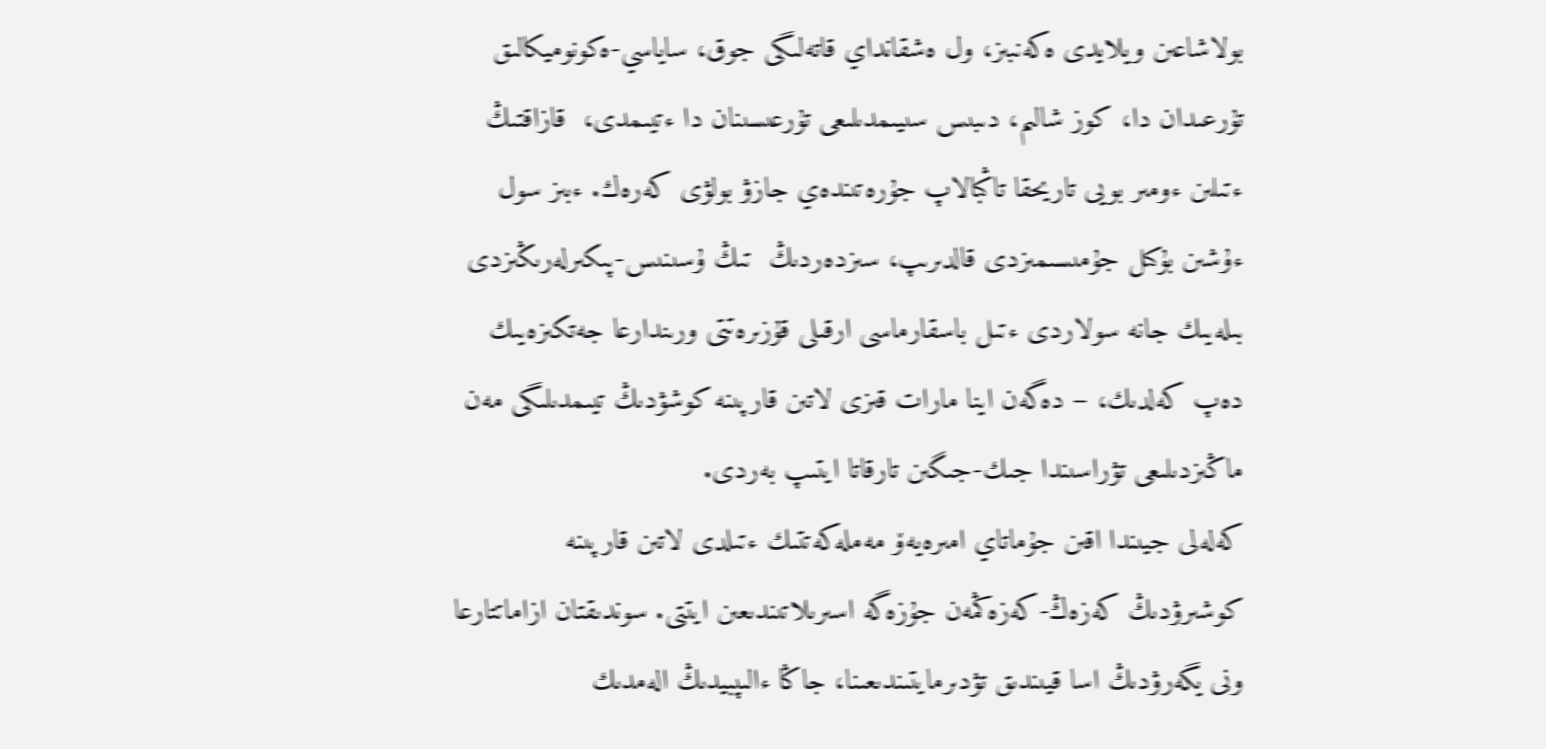بولاشاعىن ويلايدى ەكەنبىز، ول ەشقانداي قاتەلىگى جوق، ساياسي-ەكونوميكالىق تۇرعىدان دا، كوز شالىم، دىبىس سىيىمدىلىعى تۇرعىسىنان دا ءتيىمدى،  قازاقتىڭ ءتىلىن ءومىر بويى تاريحقا تاڭبالاپ جۇرەتىندەي جازۋ بولۋى كەرەك. ءبىز سول ءۇشىن بۇكىل جۇمىسىمىزدى قالدىرىپ، سىزدەردىڭ  تىڭ ۇسىنىس-پىكىرلەرىڭىزدى بىلەيىك جانە سولاردى ءتىل باسقارماسى ارقىلى قۇزىرەتتى ورىندارعا جەتكىزەيىك دەپ كەلدىك، – دەگەن اينا مارات قىزى لاتىن قارپىنە كوشۋدىڭ تيىمدىلىگى مەن ماڭىزدىلىعى تۋراسىندا جىك-جىگىن تارقاتا ايتىپ بەردى.
كەلەلى جيىندا اقىن جۇماتاي امىرەيەۆ مەملەكەتتىك ءتىلدى لاتىن قارپىنە كوشىرۋدىڭ كەزەڭ-كەزەڭمەن جۇزەگە اسىرىلاتىندىعىن ايتتى. سوندىقتان ازاماتتارعا ونى يگەرۋدىڭ اسا قيىندىق تۋدىرمايتىندىعىنا، جاڭا ءالىپبيدىڭ الەمدىك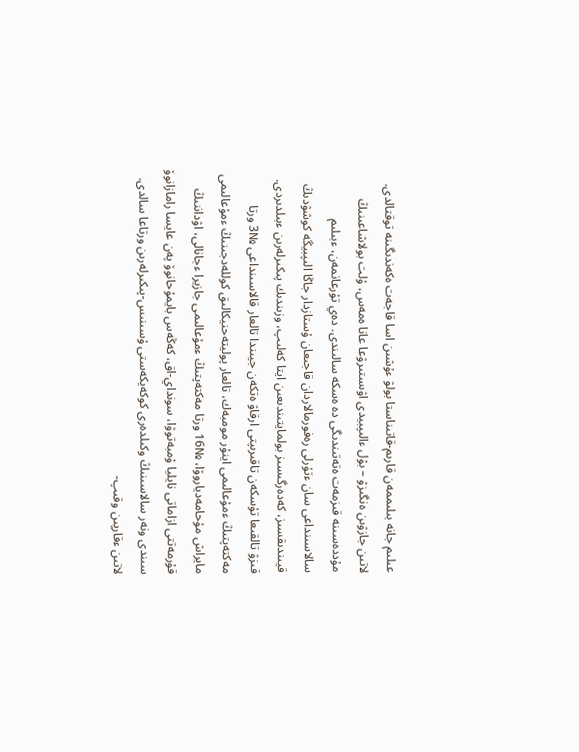عىلىم جانە بىلىممەن قارىم-قاتىناستا بولۋ ءۇشىن اسا قاجەت ەكەندىگىنە توقتالدى.
لاتىن جازۋىن ەنگىزۋ – بۇل ءالىپبيدى اۋىستىرۋعا عانا ەمەس، ۇلت بولاشاعىنىڭ مۇددەسىنە قىزمەت ەتەتىندىگى دە ەسكە سالىندى. دەي تۇرعانمەن، ءبىلىم سالاسىنداعى سان ءتۇرلى رەفورمالاردان قاجىعان ۇستازدار جاڭا الىپبيگە كوشۋدىڭ قيىندىقسىز، كەدەرگىسىز بولمايتىندىعىن ايتا كەلىپ، وزىندىك پىكىرلەرىن ءبىلدىردى. قىزۋ تالقىعا تۇسكەن تاقىرىپتى ارقاۋ ەتكەن جيىندا تالعار قالاسىنداعى №3 ورتا مەكتەپتىڭ ءمۇعالىمى اينۇر مومبەك، تالعار پوليتەحنيكالىق كوللەدجىنىڭ ءمۇعالىمى مايراش مۇحامەدياروۆا، №16 ورتا مەكتەپتىڭ ءمۇعالىمى جازيرا ءجانالى، اۋداننىڭ قۇرمەتتى ازاماتى نايليا ۇمبەتوۆا، سونداي-اق، كەڭەس بايمۇحانوۆ پەن عايسا رامازانوۆ سىندى ونەر سالاسىنىڭ وكىلدەرى كوكەيكەستى ۇسىنىس-پىكىرلەرىن ورتاعا سالدى. لاتىن ءقارپىن وقىپ-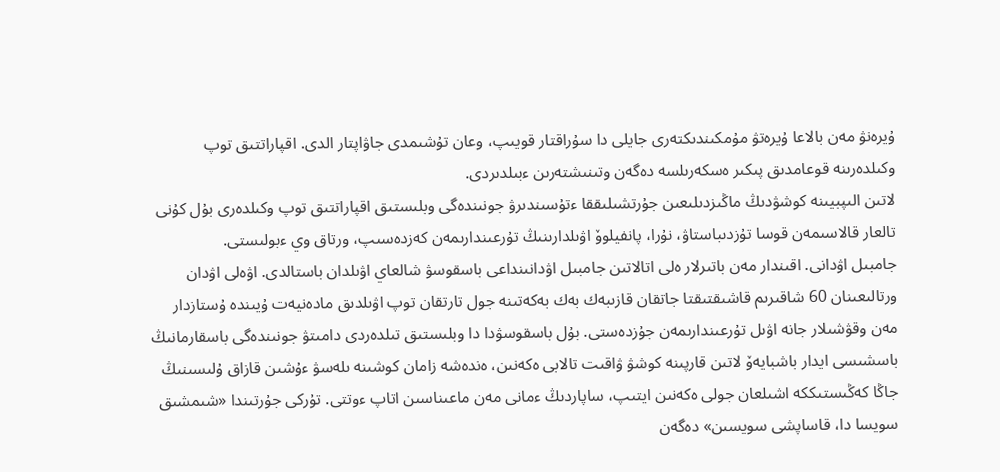ۇيرەنۋ مەن بالاعا ۇيرەتۋ مۇمكىندىكتەرى جايلى دا سۇراقتار قويىپ، وعان تۇشىمدى جاۋاپتار الدى. اقپاراتتىق توپ وكىلدەرىنە قوعامدىق پىكىر ەسكەرىلسە دەگەن وتىنىشتەرىن ءبىلدىردى.
لاتىن الىپبيىنە كوشۋدىڭ ماڭىزدىلىعىن جۇرتشىلىققا ءتۇسىندىرۋ جونىندەگى وبلىستىق اقپاراتتىق توپ وكىلدەرى بۇل كۇنى تالعار قالاسىمەن قوسا تۇزدىباستاۋ، نۇرا، پانفيلوۆ اۋىلدارىنىڭ تۇرعىندارىمەن كەزدەسىپ، ورتاق وي ءبولىستى.
جامبىل اۋدانى. اقىندار مەن باتىرلار ەلى اتالاتىن جامبىل اۋدانىنداعى باسقوسۋ شالعاي اۋىلدان باستالدى. اۋەلى اۋدان ورتالىعىنان 60 شاقىرىم قاشىقتىقتا جاتقان قازىبەك بەك بەكەتىنە جول تارتقان توپ اۋىلدىق مادەنيەت ۇيىندە ۇستازدار مەن وقۋشىلار جانە اۋىل تۇرعىندارىمەن جۇزدەستى. بۇل باسقوسۋدا دا وبلىستىق تىلدەردى دامىتۋ جونىندەگى باسقارمانىڭ باسشىسى ايدار باشبايەۆ لاتىن قارپىنە كوشۋ ۋاقىت تالابى ەكەنىن، ەندەشە زامان كوشىنە ىلەسۋ ءۇشىن قازاق ۇلىسىنىڭ جاڭا كەڭىستىككە اشىلعان جولى ەكەنىن ايتىپ، ساپاردىڭ ءمانى مەن ماعىناسىن اتاپ ءوتتى. تۇركى جۇرتىندا «شىمشىق سويسا دا، قاساپشى سويسىن» دەگەن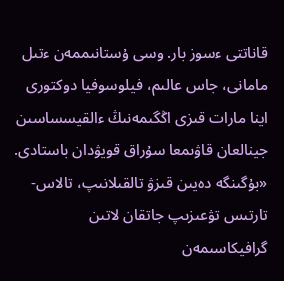قاناتتى ءسوز بار. وسى ۇستانىممەن ءتىل مامانى، جاس عالىم، فيلوسوفيا دوكتورى اينا مارات قىزى اڭگىمەنىڭ ءالقيسساسىن جينالعان قاۋىمعا سۇراق قويۋدان باستادى. «بۇگىنگە دەيىن قىزۋ تالقىلانىپ، تالاس-تارتىس تۋعىزىپ جاتقان لاتىن گرافيكاسىمەن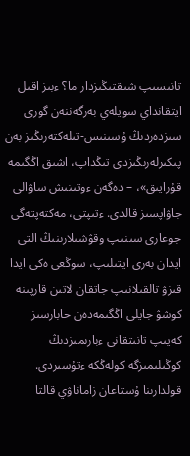تانىسىپ شىقتىڭىزدار ما؟ ءبىز اقىل ايتقانداي سويلەي بەرگەننەن گورى سىزدەردىڭ ۇسىنىس-تىلەكتەرىڭىز بەن پىكىرلەرىڭىزدى تىڭداپ، اشىق اڭگىمە قۇرايىق»، – دەگەن ءوتىنىش ساۋالى جاۋاپسىز قالدى. ءتىپتى، مەكتەپتەگى جوعارى سىنىپ وقۋشىلارىنىڭ التى ايدان بەرى ايتىلىپ، سوڭعى ەكى ايدا قىزۋ تالقىلانىپ جاتقان لاتىن قارپىنە كوشۋ جايلى اڭگىمەدەن حابارسىز كەيىپ تانىتقانى ءبارىمىزدىڭ كوڭىلىمىزگە كولەڭكە ءتۇسىردى. قولدارىنا ۇستاعان زاماناۋي قالتا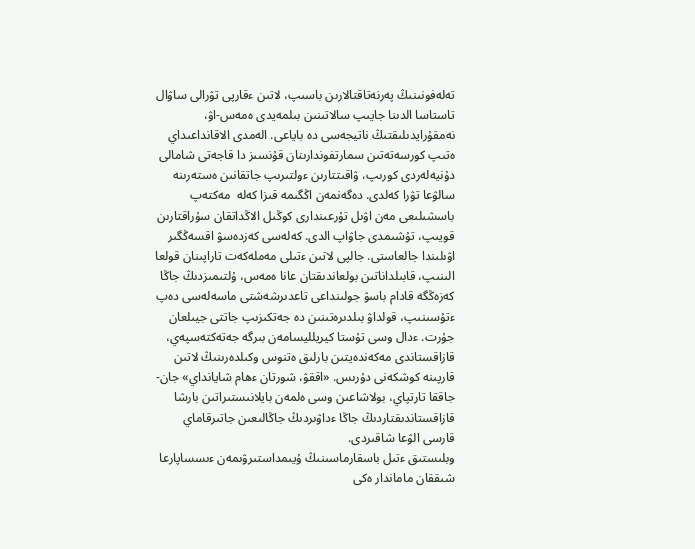تەلەفونىنىڭ پەرنەتاقتالارىن باسىپ، لاتىن ءقارپى تۋرالى ساۋال تاستاسا الدىنا جايىپ سالاتىنىن بىلمەيدى ەمەس-اۋ، نەمقۇرايدىلىقتىڭ ناتيجەسى دە باياعى. الەمدى الاقانداعىداي ەتىپ كورسەتەتىن سمارتفوندارىنان قۇنسىز دا قاجەتى شامالى دۇنيەلەردى كورىپ، ۋاقىتتارىن ءولتىرىپ جاتقانىن ەستەرىنە سالۋعا تۋرا كەلدى. دەگەنمەن اڭگىمە قىزا كەلە  مەكتەپ باسشىلىعى مەن اۋىل تۇرعىندارى كوڭىل الاڭداتقان سۇراقتارىن قويىپ، تۇشىمدى جاۋاپ الدى. كەلەسى كەزدەسۋ اقسەڭگىر اۋىلىندا جالعاستى. جالپى لاتىن ءتىلى مەملەكەت تاراپىنان قولعا الىنىپ، قابىلداناتىن بولعاندىقتان عانا ەمەس، ۇلتىمىزدىڭ جاڭا كەزەڭگە قادام باسۋ جولىنداعى تاعدىرشەشتى ماسەلەسى دەپ ءتۇسىنىپ، قولداۋ بىلدىرەتىنىن دە جەتكىزىپ جاتتى جيىلعان جۇرت. ءدال وسى تۇستا كيريلليسامەن بىرگە جەتەكتەسپەي، قازاقستاندى مەكەندەيتىن بارلىق ەتنوس وكىلدەرىنىڭ لاتىن قارپىنە كوشكەنى دۇرىس. «اققۋ، شورتان ءھام شايانداي» جان-جاققا تارتپاي، بولاشاعىن وسى ەلمەن بايلانىستىراتىن بارشا قازاقستاندىقتاردىڭ جاڭا ءداۋىردىڭ جاڭالىعىن جاتىرقاماي قارسى الۋعا شاقىردى.
وبلىستىق ءتىل باسقارماسىنىڭ ۇيىمداستىرۋىمەن ءىسساپارعا شىققان ماماندار ەكى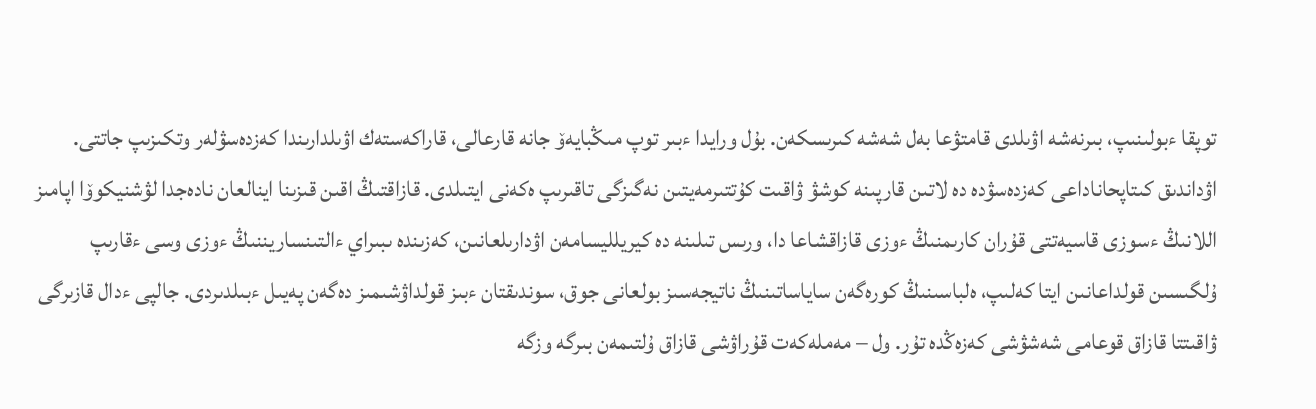توپقا ءبولىنىپ، بىرنەشە اۋىلدى قامتۋعا بەل شەشە كىرىسكەن. بۇل ورايدا ءبىر توپ مىڭبايەۆ جانە قارعالى، قاراكەستەك اۋىلدارىندا كەزدەسۋلەر وتكىزىپ جاتتى.
اۋداندىق كىتاپحاناداعى كەزدەسۋدە دە لاتىن قارپىنە كوشۋ ۋاقىت كۇتتىرمەيتىن نەگىزگى تاقىرىپ ەكەنى ايتىلدى. قازاقتىڭ اقىن قىزىنا اينالعان نادەجدا لۋشنيكوۆا اپامىز اللانىڭ ءسوزى قاسيەتتى قۇران كارىمنىڭ ءوزى قازاقشاعا دا، ورىس تىلىنە دە كيريلليسامەن اۋدارىلعانىن، كەزىندە ىبىراي ءالتىنساريننىڭ ءوزى وسى ءقارىپ ۇلگىسىن قولداعانىن ايتا كەلىپ، ەلباسىنىڭ كورەگەن ساياساتىنىڭ ناتيجەسىز بولعانى جوق، سوندىقتان ءبىز قولداۋشىمىز دەگەن پەيىل ءبىلدىردى. جالپى ءدال قازىرگى ۋاقىتتا قازاق قوعامى شەشۋشى كەزەڭدە تۇر. ول – مەملەكەت قۇراۋشى قازاق ۇلتىمەن بىرگە وزگە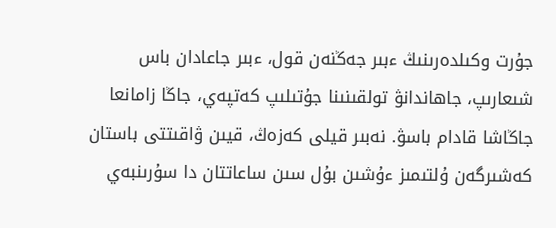جۇرت وكىلدەرىنىڭ ءبىر جەڭنەن قول، ءبىر جاعادان باس شىعارىپ، جاھاندانۋ تولقىنىنا جۇتىلىپ كەتپەي، جاڭا زامانعا جاڭاشا قادام باسۋ. نەبىر قيلى كەزەڭ، قيىن ۋاقىتتى باستان كەشىرگەن ۇلتىمىز ءۇشىن بۇل سىن ساعاتتان دا سۇرىنبەي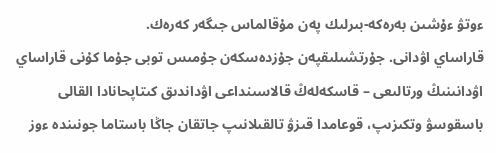ءوتۋ ءۇشىن بەرەكە-بىرلىك پەن مۇقالماس جىگەر كەرەك.
قاراساي اۋدانى. جۇرتشىلىقپەن جۇزدەسكەن جۇمىس توبى جۇما كۇنى قاراساي اۋدانىنىڭ ورتالىعى – قاسكەلەڭ قالاسىنداعى اۋداندىق كىتاپحانادا القالى باسقوسۋ وتكىزىپ، قوعامدا قىزۋ تالقىلانىپ جاتقان جاڭا باستاما جونىندە ءوز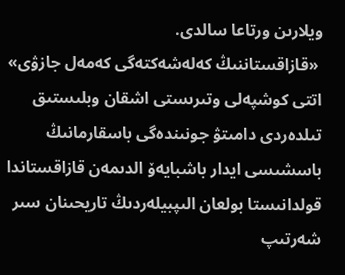ويلارىن ورتاعا سالدى.
 «قازاقستاننىڭ كەلەشەكتەگى كەمەل جازۋى» اتتى كوشپەلى وتىرىستى اشقان وبلىستىق تىلدەردى دامىتۋ جونىندەگى باسقارمانىڭ باسشىسى ايدار باشبايەۆ الدىمەن قازاقستاندا قولدانىستا بولعان الىپبيلەردىڭ تاريحىنان سىر شەرتىپ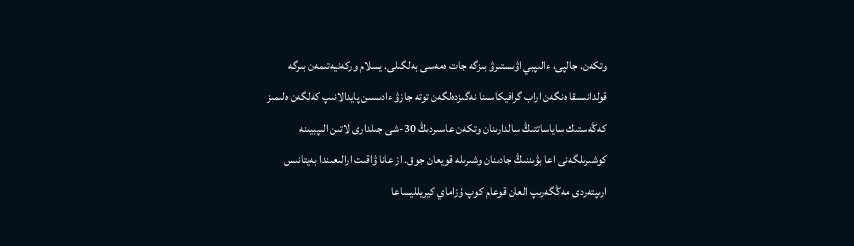وتكەن. جالپى، ءالىپبي اۋىستىرۋ بىزگە جات ەمەسى بەلگىلى. يسلام وركەنيەتىمەن بىرگە قولدانىسقا ەنگەن اراب گرافيكاسىنا نەگىزدەلگەن توتە جازۋ ءادىسىن پايدالانىپ كەلگەن ەلىمىز كەڭەستىك ساياساتتىڭ سالدارىنان وتكەن عاسىردىڭ 30-شى جىلدارى لاتىن الىپبيىنە كوشىرىلگەنى اعا بۋىننىڭ جادىنان وشىرىلە قويعان جوق. از عانا ۋاقىت ارالىعىندا بەيتانىس ارىپتەردى مەڭگەرىپ العان قوعام كوپ ۇزاماي كيريلليساعا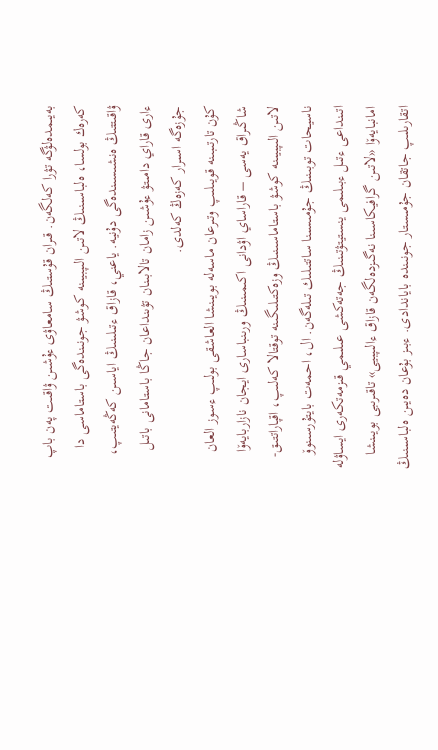بەيىمدەلۋگە تۋرا كەلگەن. قىران قۇستىڭ سامعاۋى ءۇشىن ۋاقىت پەن باپ كەرەك بولسا، ەلباسىنىڭ لاتىن الىپبيىنە كوشۋ جونىندەگى باستاماسى دا ۋاقىتتىڭ ەنشىسىندەگى دۇنيە. ياعني، قازاق ءتىلىنىڭ اياسىن كەڭەيتىپ، ءارى قاراي دامىتۋ ءۇشىن زامان تالابىنان تۋىنداعان جاڭا باستامانى باتىل جۇزەگە اسىرار كەزەڭ كەلدى.
كۇن تارتىبىنە قويىلىپ وتىرعان ماسەلە بويىنشا العاشقى بولىپ ءسوز العان شاڭىراق يەسى – قاراساي اۋدانى اكىمىنىڭ ورىنباسارى ايجان نازاربايەۆا لاتىن الىپبيىنە كوشۋ باستاماسىنىڭ وزەكتىلىگىنە توقتالا كەلىپ، اقپاراتتىق-ناسيحات توبىنىڭ جۇمىسىنا ساتتىلىك تىلەگەن. ال، احمەت بايتۇرسىنوۆ اتىنداعى ءتىل ءبىلىمى ينستيتۋتىنىڭ جەتەكشى عىلىمي قىزمەتكەرى ايساۋلە امانبايەۆا «لاتىن گرافيكاسىنا نەگىزدەلگەن قازاق ءالىپبيى» تاقىرىبى بويىنشا اتقارىلىپ جاتقان جۇمىستار جونىندە باياندادى. ءبىز بۇعان دەيىن ەلباسىنىڭ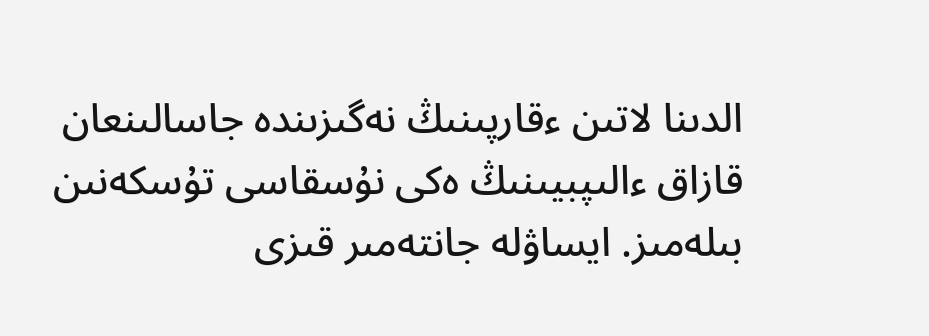الدىنا لاتىن ءقارپىنىڭ نەگىزىندە جاسالىنعان قازاق ءالىپبيىنىڭ ەكى نۇسقاسى تۇسكەنىن بىلەمىز. ايساۋلە جانتەمىر قىزى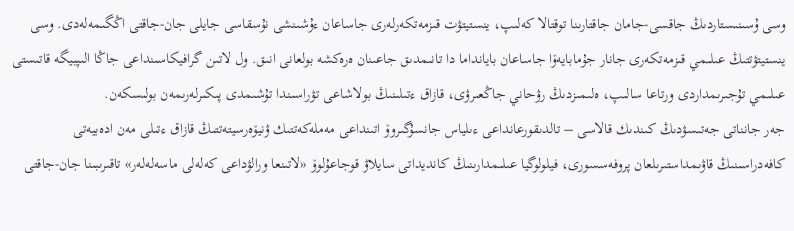وسى ۇسىنىستاردىڭ جاقسى-جامان جاقتارىنا توقتالا كەلىپ، ينستيتۋت قىزمەتكەرلەرى جاساعان ءۇشىنشى نۇسقاسى جايلى جان-جاقتى اڭگىمەلەدى. وسى ينستيتۋتتىڭ عىلىمي قىزمەتكەرى جانار جۇمابايەۆا جاساعان بايانداما دا تانىمدىق جاعىنان ەرەكشە بولعانى انىق. ول لاتىن گرافيكاسىنداعى جاڭا الىپبيگە قاتىستى عىلىمي تۇجىرىمداردى ورتاعا سالىپ، ەلىمىزدىڭ رۋحاني جاڭعىرۋى، قازاق ءتىلىنىڭ بولاشاعى تۋراسىندا تۇشىمدى پىكىرلەرىمەن بولىسكەن.
جەر جانناتى جەتىسۋدىڭ كىندىك قالاسى – تالدىقورعانداعى ءىلياس جانسۇگىروۆ اتىنداعى مەملەكەتتىك ۋنيۆەرسيتەتتىڭ قازاق ءتىلى مەن ادەبيەتى كافەدراسىنىڭ قاۋىمداستىرىلعان پروفەسسورى، فيلولوگيا عىلىمدارىنىڭ كانديداتى سايلاۋ قوجاعۇلوۆ «لاتىنعا ورالۋداعى كەلەلى ماسەلەلەر» تاقىرىبىنا جان-جاقتى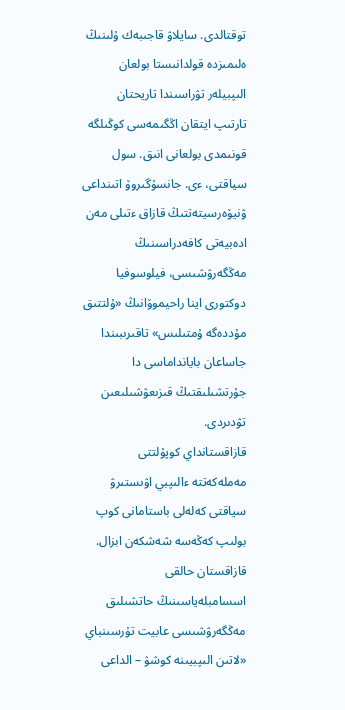توقتالدى. سايلاۋ قاجىبەك ۇلىنىڭ ەلىمىزدە قولدانىستا بولعان الىپبيلەر تۋراسىندا تاريحتان تارتىپ ايتقان اڭگىمەسى كوڭىلگە قونىمدى بولعانى انىق. سول سياقتى، ءى. جانسۇگىروۆ اتىنداعى ۋنيۆەرسيتەتتىڭ قازاق ءتىلى مەن ادەبيەتى كافەدراسىنىڭ مەڭگەرۋشىسى، فيلوسوفيا دوكتورى اينا راحيموۆانىڭ «ۇلتتىق مۇددەگە ۇمتىلىس» تاقىرىبىندا جاساعان بايانداماسى دا جۇرتشىلىقتىڭ قىزىعۋشىلىعىن تۋدىردى.
قازاقستانداي كوپۇلتتى مەملەكەتتە ءالىپبي اۋىستىرۋ سياقتى كەلەلى باستامانى كوپ بولىپ كەڭەسە شەشكەن ابزال. قازاقستان حالقى اسسامبلەياسىنىڭ حاتشىلىق مەڭگەرۋشىسى عابيت تۇرسىنباي «لاتىن الىپبيىنە كوشۋ – الداعى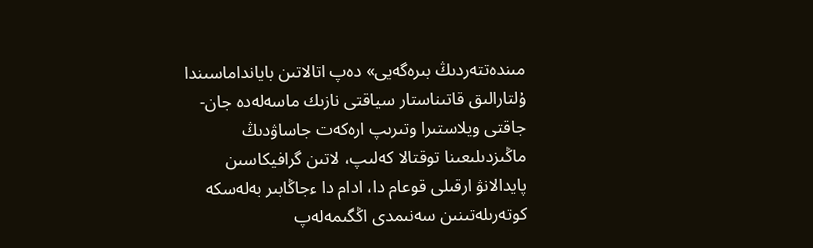مىندەتتەردىڭ بىرەگەيى» دەپ اتالاتىن بايانداماسىندا ۇلتارالىق قاتىناستار سياقتى نازىك ماسەلەدە جان-جاقتى ويلاستىرا وتىرىپ ارەكەت جاساۋدىڭ ماڭىزدىلىعىنا توقتالا كەلىپ، لاتىن گرافيكاسىن پايدالانۋ ارقىلى قوعام دا، ادام دا ءجاڭابىر بەلەسكە كوتەرىلەتىنىن سەنىمدى اڭگىمەلەپ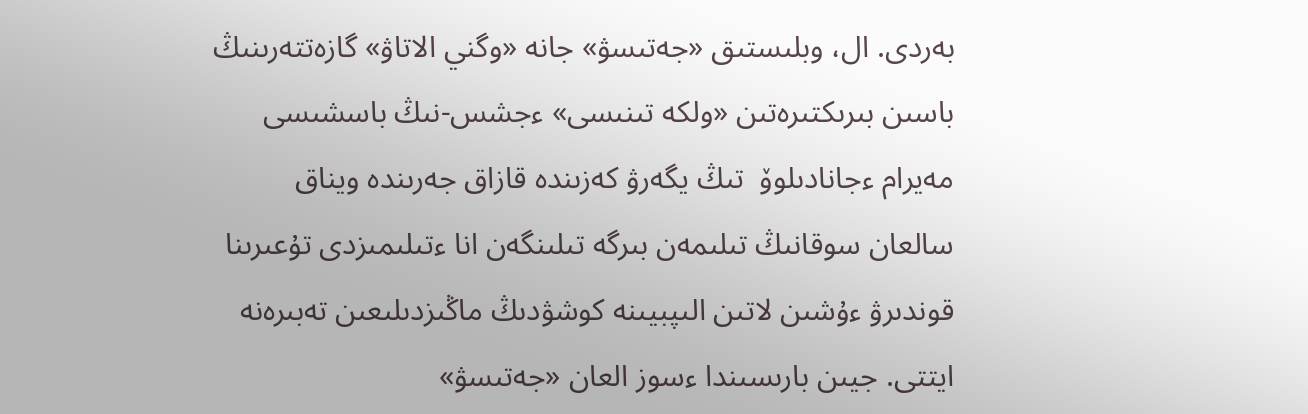بەردى. ال، وبلىستىق «جەتىسۋ» جانە «وگني الاتاۋ» گازەتتەرىنىڭ باسىن بىرىكتىرەتىن «ولكە تىنىسى» ءجشس-نىڭ باسشىسى مەيرام ءجانادىلوۆ  تىڭ يگەرۋ كەزىندە قازاق جەرىندە ويناق سالعان سوقانىڭ تىلىمەن بىرگە تىلىنگەن انا ءتىلىمىزدى تۇعىرىنا قوندىرۋ ءۇشىن لاتىن الىپبيىنە كوشۋدىڭ ماڭىزدىلىعىن تەبىرەنە ايتتى. جيىن بارىسىندا ءسوز العان «جەتىسۋ»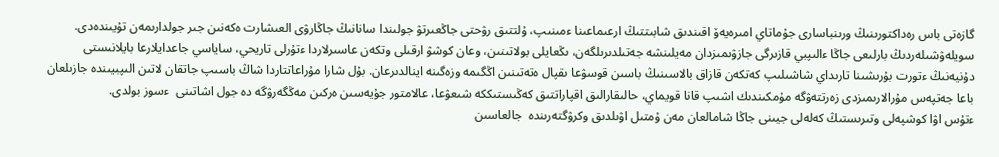گازەتى باس رەداكتورىنىڭ ورىنباسارى جۇماتاي امىرەيەۆ اقىندىق شابىتتىڭ ارعىماعىنا ءمىنىپ، ۇلتتىق رۋحتى جاڭعىرتۋ جولىندا سانانىڭ جاڭارۋى العىشارت ەكەنىن جىر جولدارىمەن تۇيىندەدى.
سويلەۋشىلەردىڭ بارلىعى جاڭا ءالىپبي قازىرگى جازۋىمىزدان مەيلىنشە جەتىلدىرىلگەن، ىڭعايلى بولاتىنىن، وعان كوشۋ ارقىلى وتكەن عاسىرلاردا ءتۇرلى تاريحي، ساياسي جاعدايلارعا بايلانىستى دۇنيەنىڭ ءتورت بۇرىشىنا تارىداي شاشىلىپ كەتكەن قازاق بالاسىنىڭ باسىن قوسۋعا ىقپال ەتەتىنىن اڭگىمە وزەگىنە اينالدىرعان. بۇل شارا مۇراعاتتاردا شاڭ باسىپ جاتقان لاتىن الىپبيىندە جازىلعان باعا جەتپەس مۇرالارىمىزدى زەرتتەۋگە مۇمكىندىك اشىپ قانا قويماي، حالىقارالىق اقپاراتتىق كەڭىستىككە شىعۋعا، عالامتور جۇيەسىن ەركىن مەڭگەرۋگە دە جول اشاتىنى  ءسوز بولدى.
ءتۇس اۋا كوشپەلى وتىرىستىڭ كەلەلى جيىنى جاڭا شامالعان مەن ۇمتىل اۋىلدىق وكرۋگتەرىندە  جالعاسىن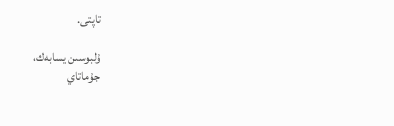تاپتى.

ۇلبوسىن يسابەك،
جۇماتاي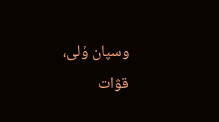وسپان ۇلى،
قۋات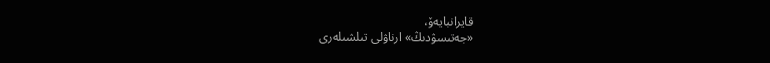قايرانبايەۆ،
«جەتىسۋدىڭ» ارناۋلى تىلشىلەرى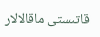قاتىستى ماقالالار